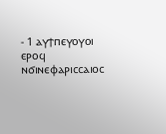- 1 ⲁⲩϯⲡⲉⲩⲟⲩⲟⲓ ⲉⲣⲟϥ ⲛϭⲓⲛⲉⲫⲁⲣⲓⲥⲥⲁⲓⲟⲥ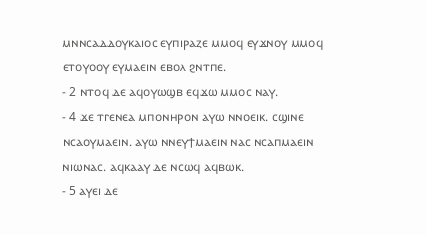ⲙⲛⲛⲥⲁⲇⲇⲟⲩⲕⲁⲓⲟⲥ ⲉⲩⲡⲓⲣⲁⲍⲉ ⲙⲙⲟϥ ⲉⲩϫⲛⲟⲩ ⲙⲙⲟϥ ⲉⲧⲟⲩⲟⲟⲩ ⲉⲩⲙⲁⲉⲓⲛ ⲉⲃⲟⲗ ϩⲛⲧⲡⲉ.
- 2 ⲛⲧⲟϥ ⲇⲉ ⲁϥⲟⲩⲱϣⲃ ⲉϥϫⲱ ⲙⲙⲟⲥ ⲛⲁⲩ.
- 4 ϫⲉ ⲧⲅⲉⲛⲉⲁ ⲙⲡⲟⲛⲏⲣⲟⲛ ⲁⲩⲱ ⲛⲛⲟⲉⲓⲕ. ⲥϣⲓⲛⲉ ⲛⲥⲁⲟⲩⲙⲁⲉⲓⲛ. ⲁⲩⲱ ⲛⲛⲉⲩϯⲙⲁⲉⲓⲛ ⲛⲁⲥ ⲛⲥⲁⲡⲙⲁⲉⲓⲛ ⲛⲓⲱⲛⲁⲥ. ⲁϥⲕⲁⲁⲩ ⲇⲉ ⲛⲥⲱϥ ⲁϥⲃⲱⲕ.
- 5 ⲁⲩⲉⲓ ⲇⲉ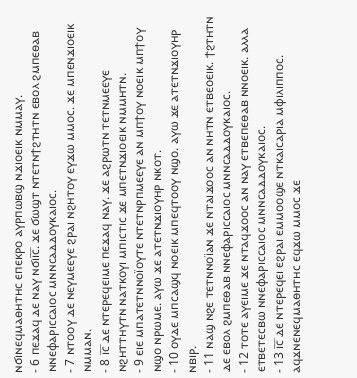ⲛϭⲓⲛⲉϥⲙⲁⲑⲏⲧⲏⲥ ⲉⲡⲉⲕⲣⲟ ⲁⲩⲣⲡⲱⲃϣ ⲛϫⲓⲟⲉⲓⲕ ⲛⲙⲙⲁⲩ.
- 6 ⲡⲉϫⲁϥ ⲇⲉ ⲛⲁⲩ ⲛϭⲓⲓ̅ⲥ̅. ϫⲉ ϭⲱϣⲧ ⲛⲧⲉⲧⲛϯϩⲧⲏⲧⲛ ⲉⲃⲟⲗ ϩⲙⲡⲉⲑⲁⲃ ⲛⲛⲉⲫⲁⲣⲓⲥⲥⲁⲓⲟⲥ ⲙⲛⲛⲥⲁⲇⲇⲟⲩⲕⲁⲓⲟⲥ.
- 7 ⲛⲧⲟⲟⲩ ⲇⲉ ⲛⲉⲩⲙⲉⲉⲩⲉ ϩⲣⲁⲓ ⲛϩⲏⲧⲟⲩ ⲉⲩϫⲱ ⲙⲙⲟⲥ. ϫⲉ ⲙⲡⲉⲛϫⲓⲟⲉⲓⲕ ⲛⲙⲙⲁⲛ.
- 8 ⲓ̅ⲥ̅ ⲇⲉ ⲛⲧⲉⲣⲉϥⲉⲓⲙⲉ ⲡⲉϫⲁϥ ⲛⲁⲩ. ϫⲉ ⲁϩⲣⲱⲧⲛ ⲧⲉⲧⲛⲙⲉⲉⲩⲉ ⲛϩⲏⲧⲧⲏⲩⲧⲛ ⲛⲁⲧⲕⲟⲩⲓ ⲙⲡⲓⲥⲧⲓⲥ ϫⲉ ⲙⲡⲉⲧⲛϫⲓⲟⲉⲓⲕ ⲛⲙⲙⲏⲧⲛ.
- 9 ⲉⲓⲉ ⲙⲡⲁⲧⲉⲧⲛⲛⲟⲓ̈ⲟⲩⲧⲉ ⲛⲧⲉⲧⲛⲣⲡⲙⲉⲉⲩⲉ ⲁⲛ ⲙⲡϯⲟⲩ ⲛⲟⲉⲓⲕ ⲙⲡϯⲟⲩ ⲛϣⲟ ⲛⲣⲱⲙⲉ. ⲁⲩⲱ ϫⲉ ⲁⲧⲉⲧⲛϫⲓⲟⲩⲏⲣ ⲛⲕⲟⲧ.
- 10 ⲟⲩⲇⲉ ⲙⲡⲥⲁϣϥ ⲛⲟⲉⲓⲕ ⲙⲡⲉϥⲧⲟⲟⲩ ⲛϣⲟ. ⲁⲩⲱ ϫⲉ ⲁⲧⲉⲧⲛϫⲓⲟⲩⲏⲣ ⲛⲃⲓⲣ.
- 11 ⲛⲁϣ ⲛϩⲉ ⲧⲉⲧⲛⲛⲟⲓ̈ⲁⲛ ϫⲉ ⲛⲧⲁⲓϫⲟⲟⲥ ⲁⲛ ⲛⲏⲧⲛ ⲉⲧⲃⲉⲟⲉⲓⲕ. ϯϩⲧⲏⲧⲛ ⲇⲉ ⲉⲃⲟⲗ ϩⲙⲡⲉⲑⲁⲃ ⲛⲛⲉⲫⲁⲣⲓⲥⲥⲁⲓⲟⲥ ⲙⲛⲛⲥⲁⲇⲇⲟⲩⲕⲁⲓⲟⲥ.
- 12 ⲧⲟⲧⲉ ⲁⲩⲉⲓⲙⲉ ϫⲉ ⲛⲧⲁϥϫⲟⲟⲥ ⲁⲛ ⲛⲁⲩ ⲉⲧⲃⲉⲡⲉⲑⲁⲃ ⲛⲛⲟⲉⲓⲕ. ⲁⲗⲗⲁ ⲉⲧⲃⲉⲧⲉⲥⲃⲱ ⲛⲛⲉⲫⲁⲣⲓⲥⲥⲁⲓⲟⲥ ⲙⲛⲛⲥⲁⲇⲇⲟⲩⲕⲁⲓⲟⲥ.
- 13 ⲓ̅ⲥ̅ ⲇⲉ ⲛⲧⲉⲣⲉϥⲉⲓ ⲉϩⲣⲁⲓ ⲉⲙⲙⲟⲟϣⲉ ⲛⲧⲕⲁⲓⲥⲁⲣⲓⲁ ⲙⲫⲓⲗⲓⲡⲡⲟⲥ. ⲁϥϫⲛⲉⲛⲉϥⲙⲁⲑⲏⲧⲏⲥ ⲉϥϫⲱ ⲙⲙⲟⲥ ϫⲉ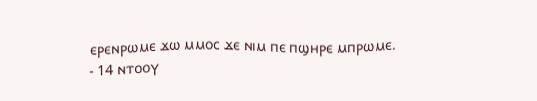ⲉⲣⲉⲛⲣⲱⲙⲉ ϫⲱ ⲙⲙⲟⲥ ϫⲉ ⲛⲓⲙ ⲡⲉ ⲡϣⲏⲣⲉ ⲙⲡⲣⲱⲙⲉ.
- 14 ⲛⲧⲟⲟⲩ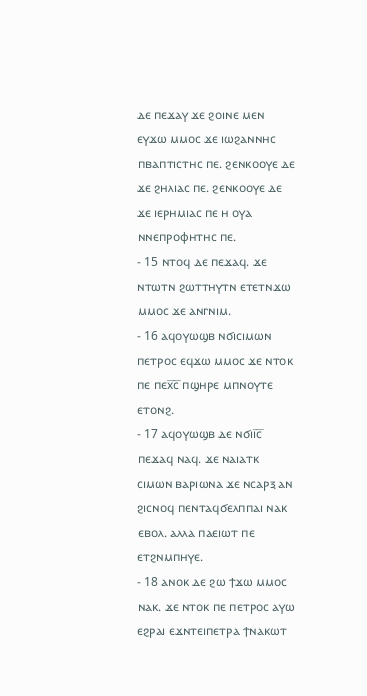ⲇⲉ ⲡⲉϫⲁⲩ ϫⲉ ϩⲟⲓⲛⲉ ⲙⲉⲛ ⲉⲩϫⲱ ⲙⲙⲟⲥ ϫⲉ ⲓⲱϩⲁⲛⲛⲏⲥ ⲡⲃⲁⲡⲧⲓⲥⲧⲏⲥ ⲡⲉ. ϩⲉⲛⲕⲟⲟⲩⲉ ⲇⲉ ϫⲉ ϩⲏⲗⲓⲁⲥ ⲡⲉ. ϩⲉⲛⲕⲟⲟⲩⲉ ⲇⲉ ϫⲉ ⲓⲉⲣⲏⲙⲓⲁⲥ ⲡⲉ ⲏ ⲟⲩⲁ ⲛⲛⲉⲡⲣⲟⲫⲏⲧⲏⲥ ⲡⲉ.
- 15 ⲛⲧⲟϥ ⲇⲉ ⲡⲉϫⲁϥ. ϫⲉ ⲛⲧⲱⲧⲛ ϩⲱⲧⲧⲏⲩⲧⲛ ⲉⲧⲉⲧⲛϫⲱ ⲙⲙⲟⲥ ϫⲉ ⲁⲛⲅⲛⲓⲙ.
- 16 ⲁϥⲟⲩⲱϣⲃ ⲛϭⲓⲥⲓⲙⲱⲛ ⲡⲉⲧⲣⲟⲥ ⲉϥϫⲱ ⲙⲙⲟⲥ ϫⲉ ⲛⲧⲟⲕ ⲡⲉ ⲡⲉⲭ̅ⲥ̅ ⲡϣⲏⲣⲉ ⲙⲡⲛⲟⲩⲧⲉ ⲉⲧⲟⲛϩ.
- 17 ⲁϥⲟⲩⲱϣⲃ ⲇⲉ ⲛϭⲓⲓ̅ⲥ̅ ⲡⲉϫⲁϥ ⲛⲁϥ. ϫⲉ ⲛⲁⲓⲁⲧⲕ ⲥⲓⲙⲱⲛ ⲃⲁⲣⲓⲱⲛⲁ ϫⲉ ⲛⲥⲁⲣⲝ ⲁⲛ ϩⲓⲥⲛⲟϥ ⲡⲉⲛⲧⲁϥϭⲉⲗⲡⲡⲁⲓ ⲛⲁⲕ ⲉⲃⲟⲗ. ⲁⲗⲗⲁ ⲡⲁⲉⲓⲱⲧ ⲡⲉ ⲉⲧϩⲛⲙⲡⲏⲩⲉ.
- 18 ⲁⲛⲟⲕ ⲇⲉ ϩⲱ ϯϫⲱ ⲙⲙⲟⲥ ⲛⲁⲕ. ϫⲉ ⲛⲧⲟⲕ ⲡⲉ ⲡⲉⲧⲣⲟⲥ ⲁⲩⲱ ⲉϩⲣⲁⲓ ⲉϫⲛⲧⲉⲓⲡⲉⲧⲣⲁ ϯⲛⲁⲕⲱⲧ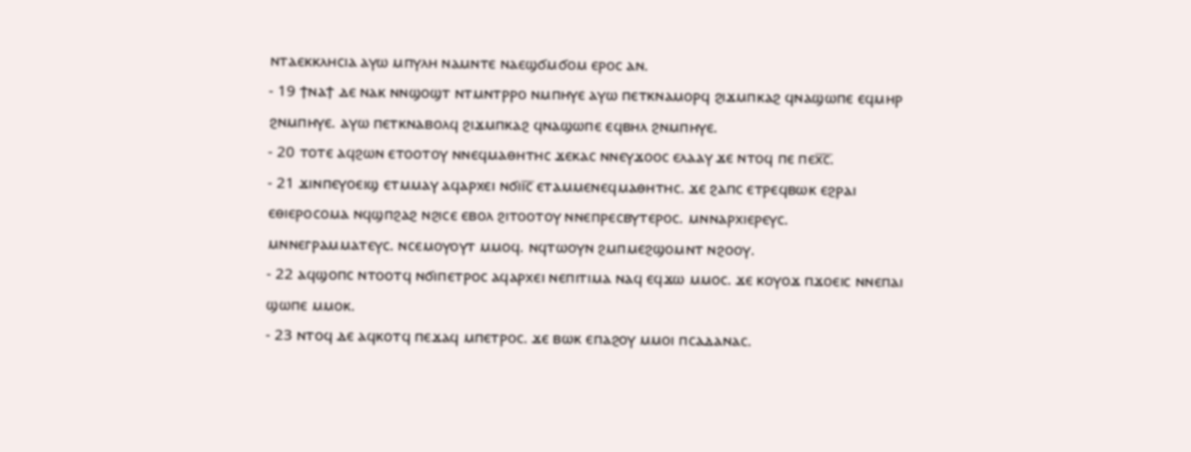ⲛⲧⲁⲉⲕⲕⲗⲏⲥⲓⲁ ⲁⲩⲱ ⲙⲡⲩⲗⲏ ⲛⲁⲙⲛⲧⲉ ⲛⲁⲉϣϭⲙϭⲟⲙ ⲉⲣⲟⲥ ⲁⲛ.
- 19 ϯⲛⲁϯ ⲇⲉ ⲛⲁⲕ ⲛⲛϣⲟϣⲧ ⲛⲧⲙⲛⲧⲣⲣⲟ ⲛⲙⲡⲏⲩⲉ ⲁⲩⲱ ⲡⲉⲧⲕⲛⲁⲙⲟⲣϥ ϩⲓϫⲙⲡⲕⲁϩ ϥⲛⲁϣⲱⲡⲉ ⲉϥⲙⲏⲣ ϩⲛⲙⲡⲏⲩⲉ. ⲁⲩⲱ ⲡⲉⲧⲕⲛⲁⲃⲟⲗϥ ϩⲓϫⲙⲡⲕⲁϩ ϥⲛⲁϣⲱⲡⲉ ⲉϥⲃⲏⲗ ϩⲛⲙⲡⲏⲩⲉ.
- 20 ⲧⲟⲧⲉ ⲁϥϩⲱⲛ ⲉⲧⲟⲟⲧⲟⲩ ⲛⲛⲉϥⲙⲁⲑⲏⲧⲏⲥ ϫⲉⲕⲁⲥ ⲛⲛⲉⲩϫⲟⲟⲥ ⲉⲗⲁⲁⲩ ϫⲉ ⲛⲧⲟϥ ⲡⲉ ⲡⲉⲭ̅ⲥ̅.
- 21 ϫⲓⲛⲡⲉⲩⲟⲉⲓϣ ⲉⲧⲙⲙⲁⲩ ⲁϥⲁⲣⲭⲉⲓ ⲛϭⲓⲓ̅ⲥ̅ ⲉⲧⲁⲙⲙⲉⲛⲉϥⲙⲁⲑⲏⲧⲏⲥ. ϫⲉ ϩⲁⲡⲥ ⲉⲧⲣⲉϥⲃⲱⲕ ⲉϩⲣⲁⲓ ⲉⲑⲓⲉⲣⲟⲥⲟⲙⲁ ⲛϥϣⲡϩⲁϩ ⲛϩⲓⲥⲉ ⲉⲃⲟⲗ ϩⲓⲧⲟⲟⲧⲟⲩ ⲛⲛⲉⲡⲣⲉⲥⲃⲩⲧⲉⲣⲟⲥ. ⲙⲛⲛⲁⲣⲭⲓⲉⲣⲉⲩⲥ. ⲙⲛⲛⲉⲅⲣⲁⲙⲙⲁⲧⲉⲩⲥ. ⲛⲥⲉⲙⲟⲩⲟⲩⲧ ⲙⲙⲟϥ. ⲛϥⲧⲱⲟⲩⲛ ϩⲙⲡⲙⲉϩϣⲟⲙⲛⲧ ⲛϩⲟⲟⲩ.
- 22 ⲁϥϣⲟⲡⲥ ⲛⲧⲟⲟⲧϥ ⲛϭⲓⲡⲉⲧⲣⲟⲥ ⲁϥⲁⲣⲭⲉⲓ ⲛⲉⲡⲓⲧⲓⲙⲁ ⲛⲁϥ ⲉϥϫⲱ ⲙⲙⲟⲥ. ϫⲉ ⲕⲟⲩⲟϫ ⲡϫⲟⲉⲓⲥ ⲛⲛⲉⲡⲁⲓ ϣⲱⲡⲉ ⲙⲙⲟⲕ.
- 23 ⲛⲧⲟϥ ⲇⲉ ⲁϥⲕⲟⲧϥ ⲡⲉϫⲁϥ ⲙⲡⲉⲧⲣⲟⲥ. ϫⲉ ⲃⲱⲕ ⲉⲡⲁϩⲟⲩ ⲙⲙⲟⲓ ⲡⲥⲁⲇⲁⲛⲁⲥ.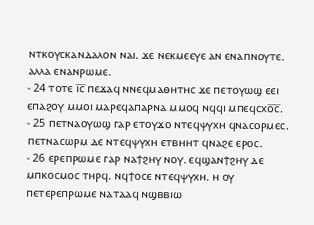ⲛⲧⲕⲟⲩⲥⲕⲁⲛⲇⲁⲗⲟⲛ ⲛⲁⲓ. ϫⲉ ⲛⲉⲕⲙⲉⲉⲩⲉ ⲁⲛ ⲉⲛⲁⲡⲛⲟⲩⲧⲉ. ⲁⲗⲗⲁ ⲉⲛⲁⲛⲣⲱⲙⲉ.
- 24 ⲧⲟⲧⲉ ⲓ̅ⲥ̅ ⲡⲉϫⲁϥ ⲛⲛⲉϥⲙⲁⲑⲏⲧⲏⲥ ϫⲉ ⲡⲉⲧⲟⲩⲱϣ ⲉⲉⲓ ⲉⲡⲁϩⲟⲩ ⲙⲙⲟⲓ ⲙⲁⲣⲉϥⲁⲡⲁⲣⲛⲁ ⲙⲙⲟϥ ⲛϥϥⲓ ⲙⲡⲉϥⲥxⲟ̅ⲥ̅.
- 25 ⲡⲉⲧⲛⲁⲟⲩⲱϣ ⲅⲁⲣ ⲉⲧⲟⲩϫⲟ ⲛⲧⲉϥⲯⲩⲭⲏ ϥⲛⲁⲥⲟⲣⲙⲉⲥ. ⲡⲉⲧⲛⲁⲥⲱⲣⲙ ⲇⲉ ⲛⲧⲉϥⲯⲩⲭⲏ ⲉⲧⲃⲏⲏⲧ ϥⲛⲁϩⲉ ⲉⲣⲟⲥ.
- 26 ⲉⲣⲉⲡⲣⲱⲙⲉ ⲅⲁⲣ ⲛⲁϯϩⲏⲩ ⲛⲟⲩ. ⲉϥϣⲁⲛϯϩⲏⲩ ⲇⲉ ⲙⲡⲕⲟⲥⲙⲟⲥ ⲧⲏⲣϥ. ⲛϥϯⲟⲥⲉ ⲛⲧⲉϥⲯⲩⲭⲏ. ⲏ ⲟⲩ ⲡⲉⲧⲉⲣⲉⲡⲣⲱⲙⲉ ⲛⲁⲧⲁⲁϥ ⲛϣⲃⲃⲓⲱ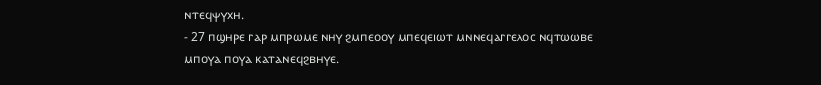ⲛⲧⲉϥⲯⲩⲭⲏ.
- 27 ⲡϣⲏⲣⲉ ⲅⲁⲣ ⲙⲡⲣⲱⲙⲉ ⲛⲏⲩ ϩⲙⲡⲉⲟⲟⲩ ⲙⲡⲉϥⲉⲓⲱⲧ ⲙⲛⲛⲉϥⲁⲅⲅⲉⲗⲟⲥ ⲛϥⲧⲱⲱⲃⲉ ⲙⲡⲟⲩⲁ ⲡⲟⲩⲁ ⲕⲁⲧⲁⲛⲉϥϩⲃⲏⲩⲉ.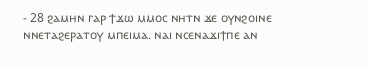- 28 ϩⲁⲙⲏⲛ ⲅⲁⲣ ϯϫⲱ ⲙⲙⲟⲥ ⲛⲏⲧⲛ ϫⲉ ⲟⲩⲛϩⲟⲓⲛⲉ ⲛⲛⲉⲧⲁϩⲉⲣⲁⲧⲟⲩ ⲙⲡⲉⲓⲙⲁ. ⲛⲁⲓ ⲛⲥⲉⲛⲁϫⲓϯⲡⲉ ⲁⲛ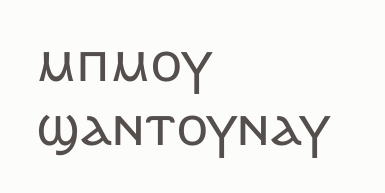ⲙⲡⲙⲟⲩ ϣⲁⲛⲧⲟⲩⲛⲁⲩ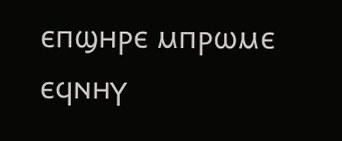ⲉⲡϣⲏⲣⲉ ⲙⲡⲣⲱⲙⲉ ⲉϥⲛⲏⲩ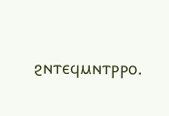ϩⲛⲧⲉϥⲙⲛⲧⲣⲣⲟ.